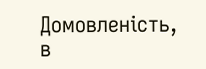Домовленість, в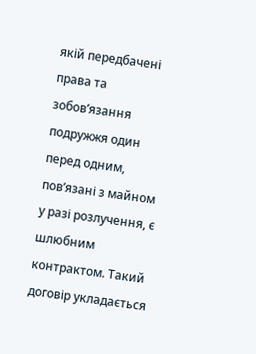якій передбачені права та зобов’язання подружжя один перед одним, пов’язані з майном у разі розлучення, є шлюбним контрактом. Такий договір укладається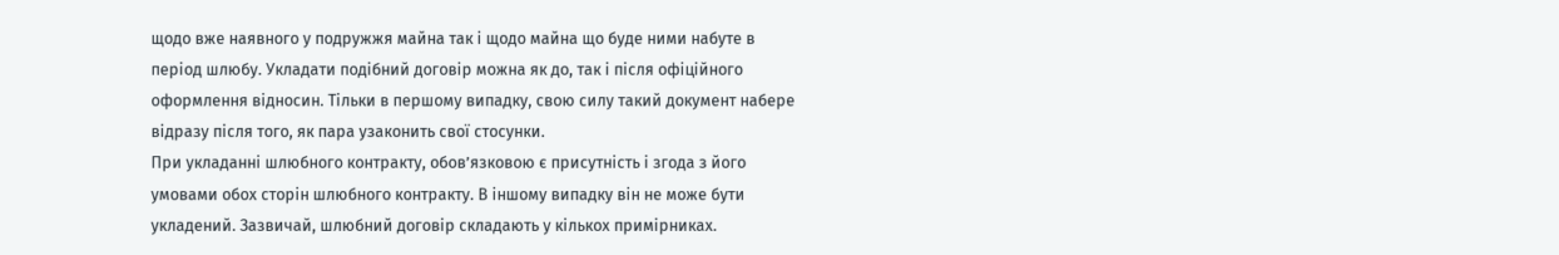щодо вже наявного у подружжя майна так і щодо майна що буде ними набуте в період шлюбу. Укладати подібний договір можна як до, так і після офіційного оформлення відносин. Тільки в першому випадку, свою силу такий документ набере відразу після того, як пара узаконить свої стосунки.
При укладанні шлюбного контракту, обов’язковою є присутність і згода з його умовами обох сторін шлюбного контракту. В іншому випадку він не може бути укладений. Зазвичай, шлюбний договір складають у кількох примірниках.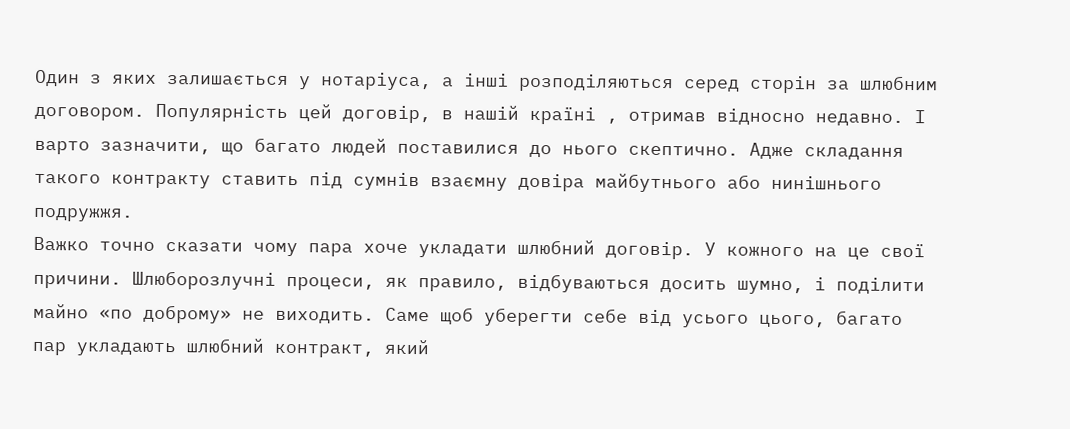Один з яких залишається у нотаріуса, а інші розподіляються серед сторін за шлюбним договором. Популярність цей договір, в нашій країні , отримав відносно недавно. І варто зазначити, що багато людей поставилися до нього скептично. Адже складання такого контракту ставить під сумнів взаємну довіра майбутнього або нинішнього подружжя.
Важко точно сказати чому пара хоче укладати шлюбний договір. У кожного на це свої причини. Шлюборозлучні процеси, як правило, відбуваються досить шумно, і поділити майно «по доброму» не виходить. Саме щоб уберегти себе від усього цього, багато пар укладають шлюбний контракт, який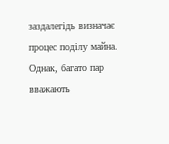заздалегідь визначає процес поділу майна. Однак, багато пар вважають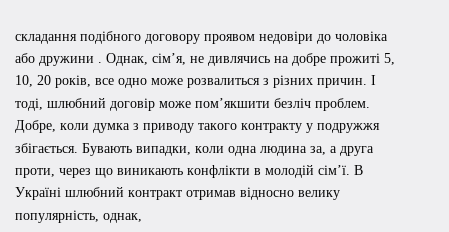складання подібного договору проявом недовіри до чоловіка або дружини . Однак, сім’я, не дивлячись на добре прожиті 5, 10, 20 років, все одно може розвалиться з різних причин. І тоді, шлюбний договір може пом’якшити безліч проблем. Добре, коли думка з приводу такого контракту у подружжя збігається. Бувають випадки, коли одна людина за, а друга проти, через що виникають конфлікти в молодій сім’ї. В Україні шлюбний контракт отримав відносно велику популярність, однак,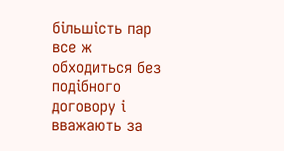більшість пар все ж обходиться без подібного договору і вважають за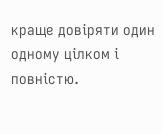краще довіряти один одному цілком і повністю.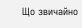Що звичайно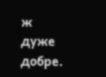ж дуже добре.